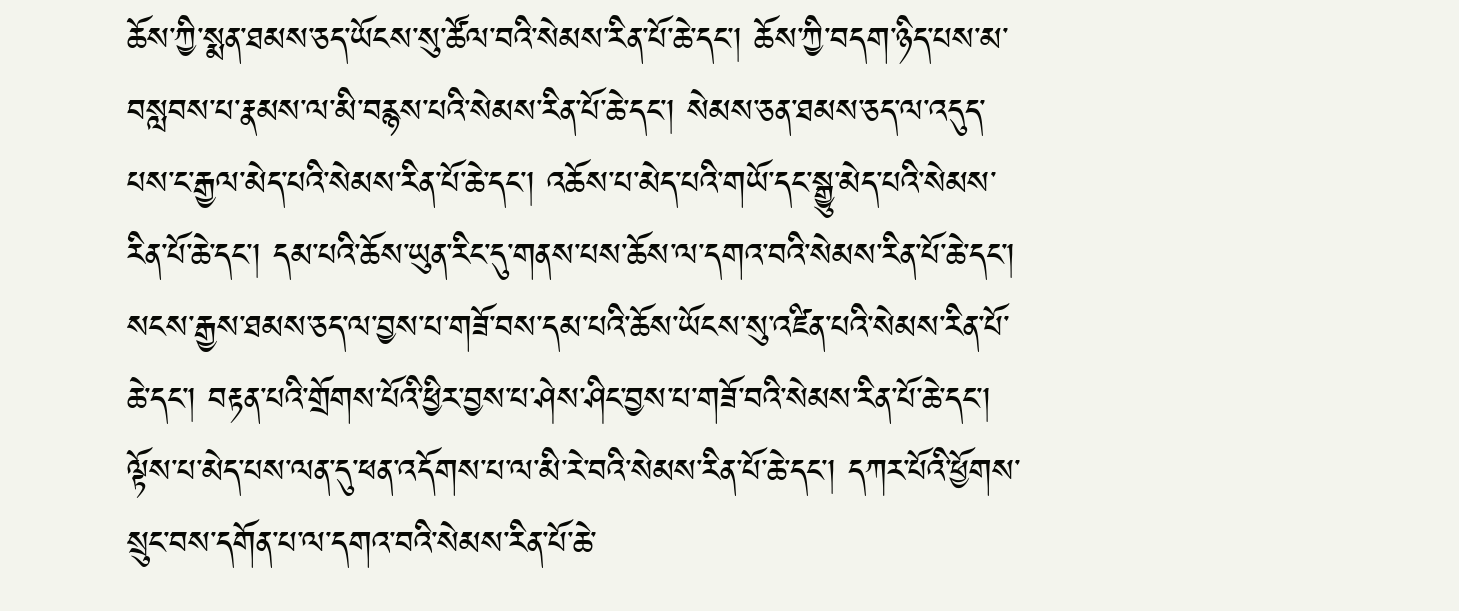ཆོས་ཀྱི་སྨན་ཐམས་ཅད་ཡོངས་སུ་ཚོལ་བའི་སེམས་རིན་པོ་ཆེ་དང་། ཆོས་ཀྱི་བདག་ཉིད་པས་མ་བསླབས་པ་རྣམས་ལ་མི་བརྙས་པའི་སེམས་རིན་པོ་ཆེ་དང་། སེམས་ཅན་ཐམས་ཅད་ལ་འདུད་པས་ང་རྒྱལ་མེད་པའི་སེམས་རིན་པོ་ཆེ་དང་། འཆོས་པ་མེད་པའི་གཡོ་དང་སྒྱུ་མེད་པའི་སེམས་རིན་པོ་ཆེ་དང་། དམ་པའི་ཆོས་ཡུན་རིང་དུ་གནས་པས་ཆོས་ལ་དགའ་བའི་སེམས་རིན་པོ་ཆེ་དང་། སངས་རྒྱས་ཐམས་ཅད་ལ་བྱས་པ་གཟོ་བས་དམ་པའི་ཆོས་ཡོངས་སུ་འཛིན་པའི་སེམས་རིན་པོ་ཆེ་དང་། བརྟན་པའི་གྲོགས་པོའི་ཕྱིར་བྱས་པ་ཤེས་ཤིང་བྱས་པ་གཟོ་བའི་སེམས་རིན་པོ་ཆེ་དང་། ལྟོས་པ་མེད་པས་ལན་དུ་ཕན་འདོགས་པ་ལ་མི་རེ་བའི་སེམས་རིན་པོ་ཆེ་དང་། དཀར་པོའི་ཕྱོགས་སྲུང་བས་དགོན་པ་ལ་དགའ་བའི་སེམས་རིན་པོ་ཆེ་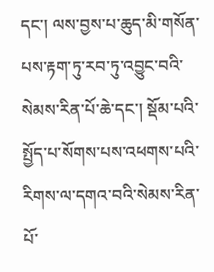དང་། ལས་བྱས་པ་ཆུད་མི་གསོན་པས་རྟག་ཏུ་རབ་ཏུ་འབྱུང་བའི་སེམས་རིན་པོ་ཆེ་དང་། སྡོམ་པའི་སྤྱོད་པ་སོགས་པས་འཕགས་པའི་རིགས་ལ་དགའ་བའི་སེམས་རིན་པོ་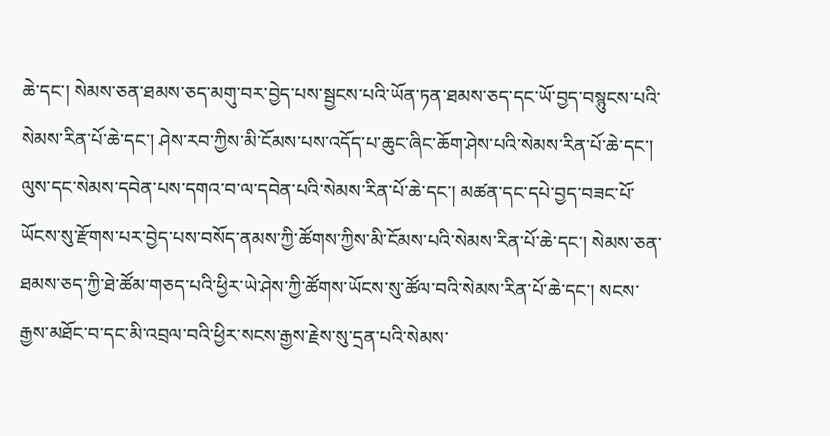ཆེ་དང་། སེམས་ཅན་ཐམས་ཅད་མགུ་བར་བྱེད་པས་སྦྱངས་པའི་ཡོན་ཏན་ཐམས་ཅད་དང་ཡོ་བྱད་བསྙུངས་པའི་སེམས་རིན་པོ་ཆེ་དང་། ཤེས་རབ་ཀྱིས་མི་ངོམས་པས་འདོད་པ་ཆུང་ཞིང་ཆོག་ཤེས་པའི་སེམས་རིན་པོ་ཆེ་དང་། ལུས་དང་སེམས་དབེན་པས་དགའ་བ་ལ་དབེན་པའི་སེམས་རིན་པོ་ཆེ་དང་། མཚན་དང་དཔེ་བྱད་བཟང་པོ་ཡོངས་སུ་རྫོགས་པར་བྱེད་པས་བསོད་ནམས་ཀྱི་ཚོགས་ཀྱིས་མི་ངོམས་པའི་སེམས་རིན་པོ་ཆེ་དང་། སེམས་ཅན་ཐམས་ཅད་ཀྱི་ཐེ་ཚོམ་གཅད་པའི་ཕྱིར་ཡེ་ཤེས་ཀྱི་ཚོགས་ཡོངས་སུ་ཚོལ་བའི་སེམས་རིན་པོ་ཆེ་དང་། སངས་རྒྱས་མཐོང་བ་དང་མི་འབྲལ་བའི་ཕྱིར་སངས་རྒྱས་རྗེས་སུ་དྲན་པའི་སེམས་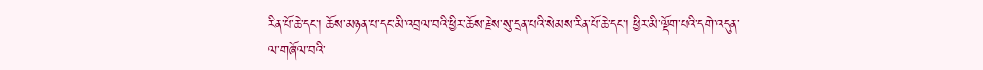རིན་པོ་ཆེ་དང་། ཆོས་མཉན་པ་དང་མི་འབྲལ་བའི་ཕྱིར་ཆོས་རྗེས་སུ་དྲན་པའི་སེམས་རིན་པོ་ཆེ་དང་། ཕྱིར་མི་ལྡོག་པའི་དགེ་འདུན་ལ་གཞོལ་བའི་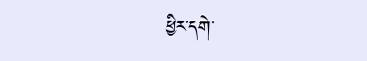ཕྱིར་དགེ་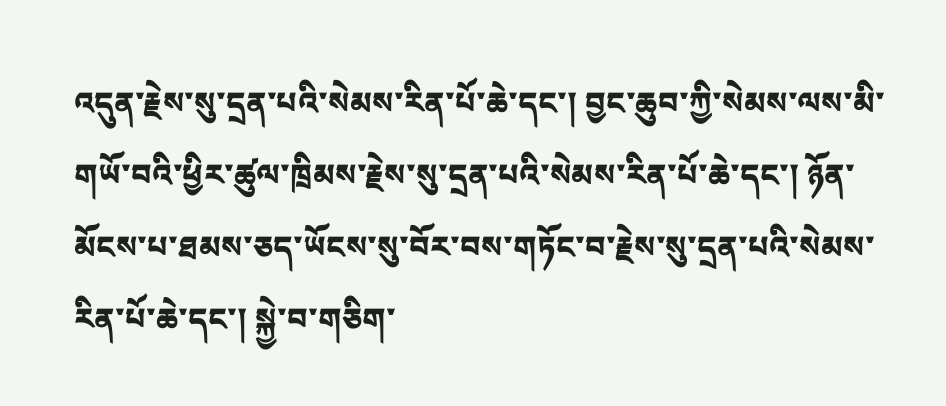འདུན་རྗེས་སུ་དྲན་པའི་སེམས་རིན་པོ་ཆེ་དང་། བྱང་ཆུབ་ཀྱི་སེམས་ལས་མི་གཡོ་བའི་ཕྱིར་ཚུལ་ཁྲིམས་རྗེས་སུ་དྲན་པའི་སེམས་རིན་པོ་ཆེ་དང་། ཉོན་མོངས་པ་ཐམས་ཅད་ཡོངས་སུ་བོར་བས་གཏོང་བ་རྗེས་སུ་དྲན་པའི་སེམས་རིན་པོ་ཆེ་དང་། སྐྱེ་བ་གཅིག་